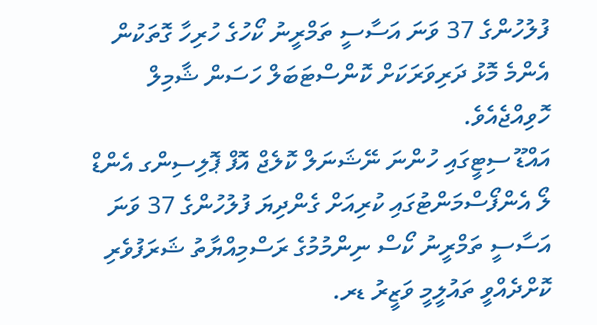ފުލުހުންގެ 37 ވަނަ އަސާސީ ތަމްރީނު ކޯހުގެ ހުރިހާ ގޮތަކުން އެންމެ މޮޅު ދަރިވަރަކަށް ކޮންސްޓަބަލް ހަސަން ޝާމިލް ހޮވިއްޖެއެވެ.
އައްޑޫ ސިޓީގައި ހުންނަ ނޭޝަނަލް ކޮލެޖް އޮފް ޕޮލިސިންގ އެންޑް ލޯ އެންފޯސްމަންޓުގައި ކުރިއަށް ގެންދިޔަ ފުލުހުންގެ 37 ވަނަ އަސާސީ ތަމްރީނު ކޯސް ނިންމުމުގެ ރަސްމިއްޔާތު ޝަރަފުވެރި ކޮށްދެއްވީ ތައުލީމީ ވަޒީރު ޑރ.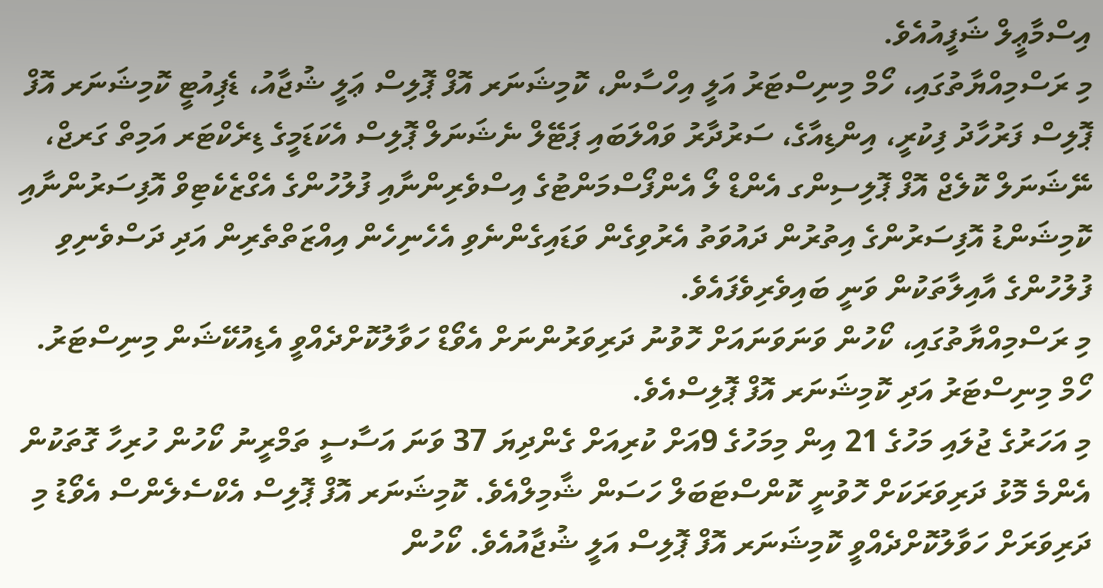އިސްމާޢީލް ޝަފީއުއެވެ.
މި ރަސްމިއްޔާތުގައި، ހޯމް މިނިސްޓަރު އަލީ އިހްސާން، ކޮމިޝަނަރ އޮފް ޕޮލިސް ޢަލީ ޝުޖާއު، ޑެޕިއުޓީ ކޮމިޝަނަރ އޮފް ޕޮލިސް ފަރުހާދު ފިކުރީ، އިންޑިއާގެ، ސަރުދާރު ވައްލަބައި ޕަޓޭލް ނެޝަނަލް ޕޮލިސް އެކަޑަމީގެ ޑިރެކްޓަރ އަމިތް ގަރޖް، ނޭޝަނަލް ކޮލެޖް އޮފް ޕޮލިސިންގ އެންޑް ލޯ އެންފޯސްމަންޓުގެ އިސްވެރިންނާއި ފުލުހުންގެ އެގްޒެކެޓިވް އޮފިސަރުންނާއި ކޮމިޝަންޑު އޮފިސަރުންގެ އިތުރުން ދައުވަތު އެރުވިގެން ވަޑައިގެންނެވި އެހެނިހެން އިއްޒަތްތެރިން އަދި ދަސްވެނިވި ފުލުހުންގެ އާއިލާތަކުން ވަނީ ބައިވެރިވެފައެވެ.
މި ރަސްމިއްޔާތުގައި، ކޯހުން ވަނަވަނައަށް ހޮވުނު ދަރިވަރުންނަށް އެވޯޑް ހަވާލުކޮށްދެއްވީ އެޑިއުކޭޝަން މިނިސްޓަރު. ހޯމް މިނިސްޓަރު އަދި ކޮމިޝަނަރ އޮފް ޕޮލިސްއެވެ.
މި އަހަރުގެ ޖުލައި މަހުގެ 21 އިން މިމަހުގެ 9އަށް ކުރިއަށް ގެންދިޔަ 37 ވަނަ އަސާސީ ތަމްރީނު ކޯހުން ހުރިހާ ގޮތަކުން އެންމެ މޮޅު ދަރިވަރަކަށް ހޮވުނީ ކޮންސްޓަބަލް ހަސަން ޝާމިލްއެވެ. ކޮމިޝަނަރ އޮފް ޕޮލިސް އެކްސެލެންސް އެވޯޑު މި ދަރިވަރަށް ހަވާލުކޮށްދެއްވީ ކޮމިޝަނަރ އޮފް ޕޮލިސް އަލީ ޝުޖާއުއެވެ. ކޯހުން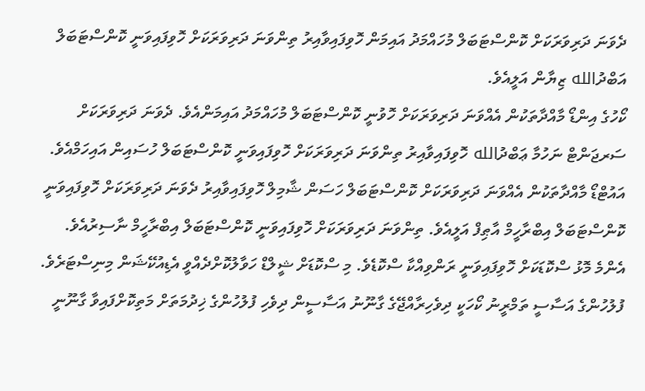ދެވަނަ ދަރިވަރަކަށް ކޮންސްޓަބަލް މުހައްމަދު އައިމަން ހޮވިފައިވާއިރު ތިންވަނަ ދަރިވަރަކަށް ހޮވިފައިވަނީ ކޮންސްޓަބަލް އަބްދުالله ޒިޔާން އަލީއެވެ.
ކޯހުގެ އިންޑޯ މާއްދާތަކުން އެއްވަނަ ދަރިވަރަކަށް ހޮވުނީ ކޮންސްޓަބަލް މުހައްމަދު އައިމަންއެވެ. ދެވަނަ ދަރިވަރަކަށް ސަރޖަންޓް ނަހުމާ ޢަބްދުالله ހޮވިފައިވާއިރު ތިންވަނަ ދަރިވަރަކަށް ހޮވިފައިވަނީ ކޮންސްޓަބަލް ހުސައިން އައިހަމްއެވެ.
އައުޓްޑޯ މާއްދާތަކުން އެއްވަނަ ދަރިވަރަކަށް ކޮންސްޓަބަލް ހަސަން ޝާމިލް ހޮވިފައިވާއިރު ދެވަނަ ދަރިވަރަކަށް ހޮވިފައިވަނީ ކޮންސްޓަބަލް އިބްރާހީމް އާޠިފް އަލީއެވެ. ތިންވަނަ ދަރިވަރަކަށް ހޮވިފައިވަނީ ކޮންސްޓަބަލް އިބްރާހީމް ނާސިރުއެވެ.
އެންމެ މޮޅު ސްކޮޑަކަށް ހޮވިފައިވަނީ ރަންވިއްކާ ސްކޮޑެވެ. މި ސްކޮޑަށް ޝީލްޑް ހަވާލުކޮށްދެއްވީ އެޑިއުކޭޝަން މިނިސްޓަރެވެ.
ފުލުހުންގެ އަސާސީ ތަމްރީނު ކޯހަކީ ދިވެހިރާއްޖޭގެ ގާނޫނު އަސާސީން ދިވެހި ފުލުހުންގެ ޚިދުމަތަށް މަތިކޮށްފައިވާ ގާނޫނީ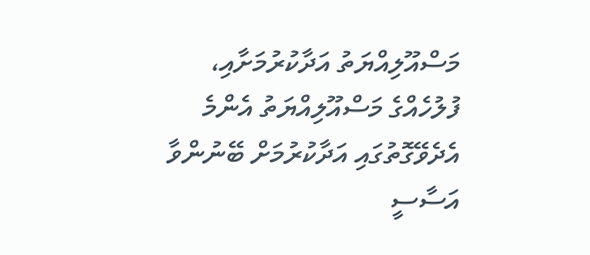މަސްއޫލިއްޔަތު އަދާކުރުމަށާއި، ފުލުހެއްގެ މަސްއޫލިއްޔަތު އެންމެ އެދެވޭގޮތުގައި އަދާކުރުމަށް ބޭނުންވާ އަސާސީ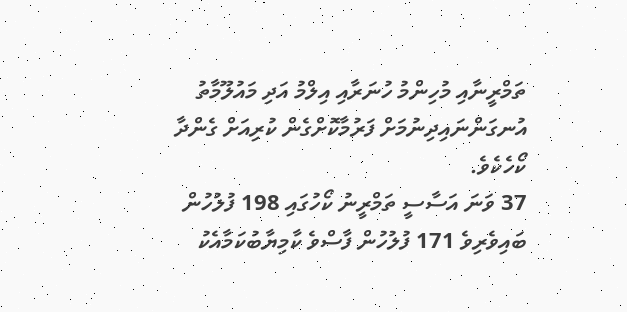ތަމްރީނާއި މުހިންމު ހުނަރާއި އިލްމު އަދި މައުލޫމާތު އުނގަންނައިދިނުމަށް ފަރުމާކޮށްގެން ކުރިއަށް ގެންދާ ކޯހެކެވެ.
37 ވަނަ އަސާސީ ތަމްރީނު ކޯހުގައި 198 ފުލުހުން ބައިވެރިވެ 171 ފުލުހުން ފާސްވެ ކާމިޔާބުކަމާއެކު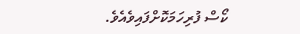ކޯސް ފުރިހަމަކޮށްފައިވެއެވެ.